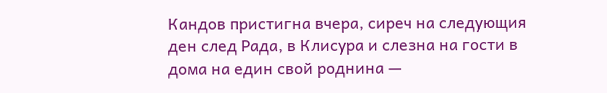Кандов пристигна вчера, сиреч на следующия ден след Рада, в Клисура и слезна на гости в дома на един свой роднина —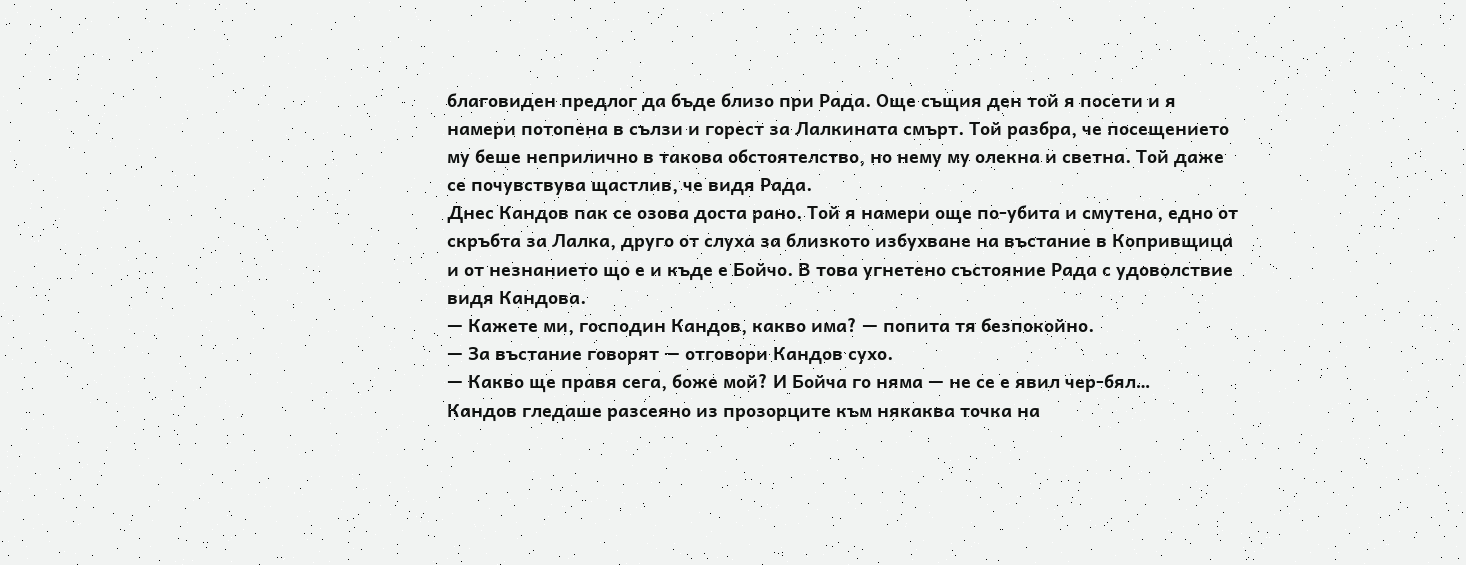благовиден предлог да бъде близо при Рада. Още същия ден той я посети и я намери потопена в сълзи и горест за Лалкината смърт. Той разбра, че посещението му беше неприлично в такова обстоятелство, но нему му олекна и светна. Той даже се почувствува щастлив, че видя Рада.
Днес Кандов пак се озова доста рано. Той я намери още по-убита и смутена, едно от скръбта за Лалка, друго от слуха за близкото избухване на въстание в Копривщица и от незнанието що е и къде е Бойчо. В това угнетено състояние Рада с удоволствие видя Кандова.
— Кажете ми, господин Кандов, какво има? — попита тя безпокойно.
— За въстание говорят — отговори Кандов сухо.
— Какво ще правя сега, боже мой? И Бойча го няма — не се е явил чер-бял…
Кандов гледаше разсеяно из прозорците към някаква точка на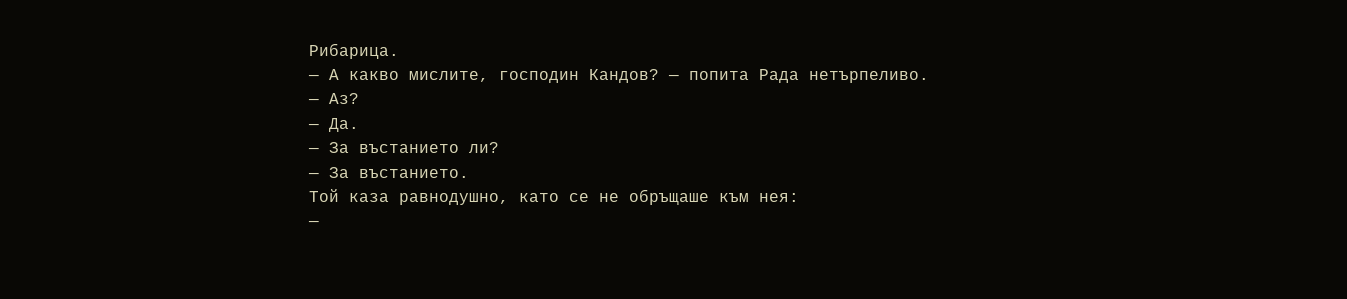Рибарица.
— А какво мислите, господин Кандов? — попита Рада нетърпеливо.
— Аз?
— Да.
— За въстанието ли?
— За въстанието.
Той каза равнодушно, като се не обръщаше към нея:
—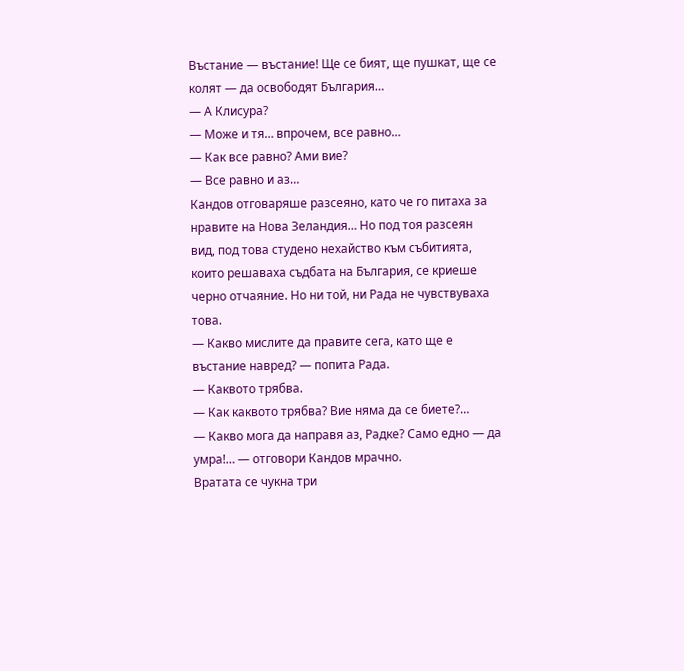Въстание — въстание! Ще се бият, ще пушкат, ще се колят — да освободят България…
— А Клисура?
— Може и тя… впрочем, все равно…
— Как все равно? Ами вие?
— Все равно и аз…
Кандов отговаряше разсеяно, като че го питаха за нравите на Нова Зеландия… Но под тоя разсеян вид, под това студено нехайство към събитията, които решаваха съдбата на България, се криеше черно отчаяние. Но ни той, ни Рада не чувствуваха това.
— Какво мислите да правите сега, като ще е въстание навред? — попита Рада.
— Каквото трябва.
— Как каквото трябва? Вие няма да се биете?…
— Какво мога да направя аз, Радке? Само едно — да умра!… — отговори Кандов мрачно.
Вратата се чукна три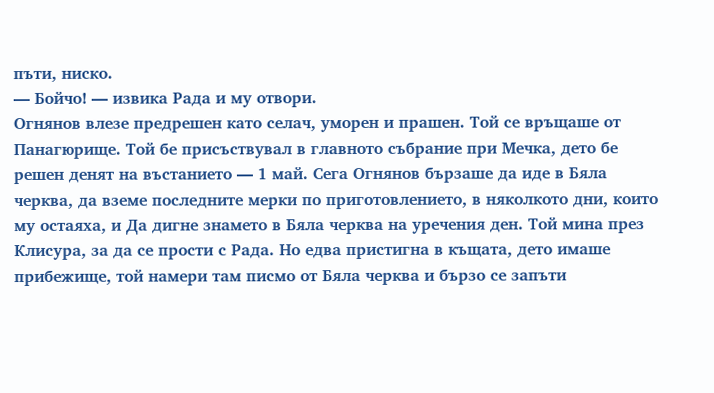пъти, ниско.
— Бойчо! — извика Рада и му отвори.
Огнянов влезе предрешен като селач, уморен и прашен. Той се връщаше от Панагюрище. Той бе присъствувал в главното събрание при Мечка, дето бе решен денят на въстанието — 1 май. Сега Огнянов бързаше да иде в Бяла черква, да вземе последните мерки по приготовлението, в няколкото дни, които му остаяха, и Да дигне знамето в Бяла черква на уречения ден. Той мина през Клисура, за да се прости с Рада. Но едва пристигна в къщата, дето имаше прибежище, той намери там писмо от Бяла черква и бързо се запъти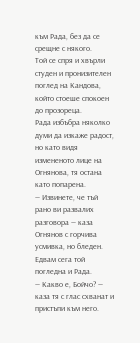към Рада, без да се срещне с някого.
Той се спря и хвърли студен и пронизителен поглед на Кандова, който стоеше спокоен до прозореца.
Рада избъбра няколко думи да изкаже радост, но като видя измененото лице на Огнянова, тя остана като попарена.
— Извинете, че тъй рано ви развалих разговора — каза Огнянов с горчива усмивка, но бледен.
Едвам сега той погледна и Рада.
— Какво е, Бойчо? — каза тя с глас схванат и пристъпи към него.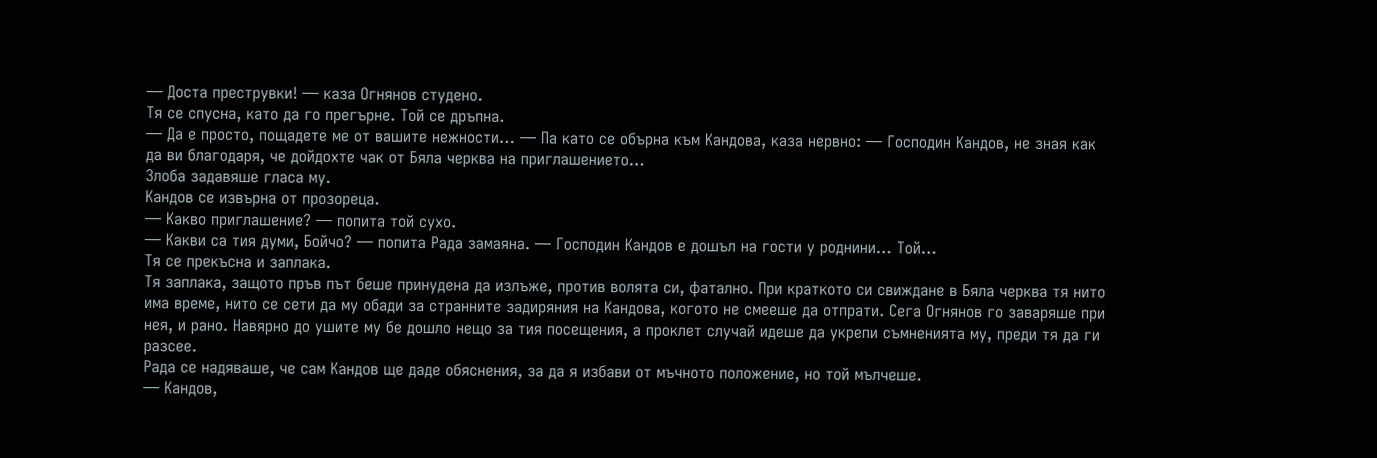— Доста преструвки! — каза Огнянов студено.
Тя се спусна, като да го прегърне. Той се дръпна.
— Да е просто, пощадете ме от вашите нежности… — Па като се обърна към Кандова, каза нервно: — Господин Кандов, не зная как да ви благодаря, че дойдохте чак от Бяла черква на приглашението…
Злоба задавяше гласа му.
Кандов се извърна от прозореца.
— Какво приглашение? — попита той сухо.
— Какви са тия думи, Бойчо? — попита Рада замаяна. — Господин Кандов е дошъл на гости у роднини… Той…
Тя се прекъсна и заплака.
Тя заплака, защото пръв път беше принудена да излъже, против волята си, фатално. При краткото си свиждане в Бяла черква тя нито има време, нито се сети да му обади за странните задиряния на Кандова, когото не смееше да отпрати. Сега Огнянов го заваряше при нея, и рано. Навярно до ушите му бе дошло нещо за тия посещения, а проклет случай идеше да укрепи съмненията му, преди тя да ги разсее.
Рада се надяваше, че сам Кандов ще даде обяснения, за да я избави от мъчното положение, но той мълчеше.
— Кандов,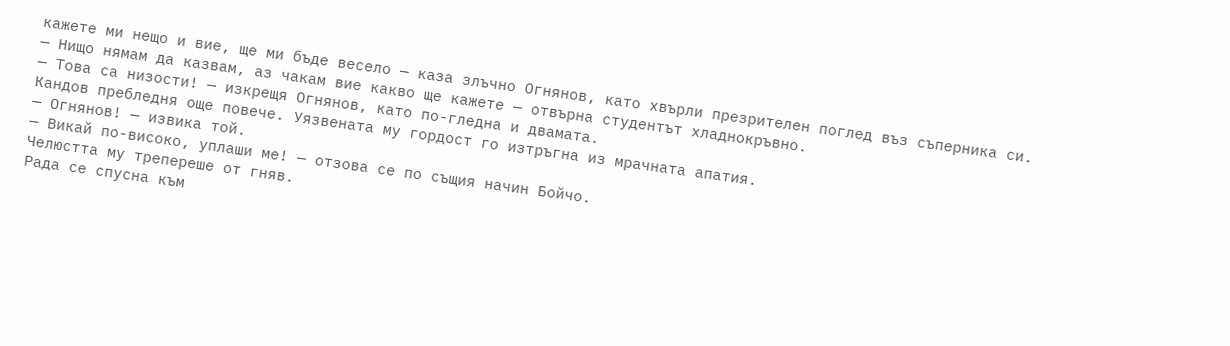кажете ми нещо и вие, ще ми бъде весело — каза злъчно Огнянов, като хвърли презрителен поглед въз съперника си.
— Нищо нямам да казвам, аз чакам вие какво ще кажете — отвърна студентът хладнокръвно.
— Това са низости! — изкрещя Огнянов, като по-гледна и двамата.
Кандов пребледня още повече. Уязвената му гордост го изтръгна из мрачната апатия.
— Огнянов! — извика той.
— Викай по-високо, уплаши ме! — отзова се по същия начин Бойчо.
Челюстта му трепереше от гняв.
Рада се спусна към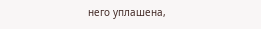него уплашена,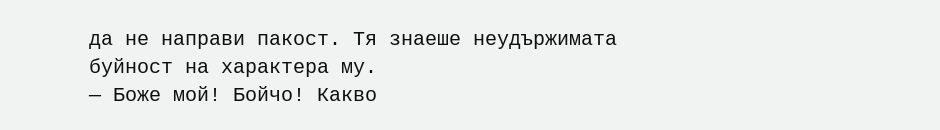да не направи пакост. Тя знаеше неудържимата буйност на характера му.
— Боже мой! Бойчо! Какво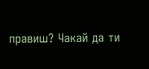правиш? Чакай да ти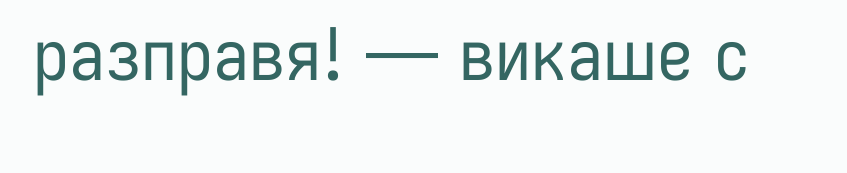разправя! — викаше с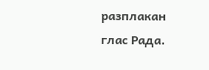разплакан глас Рада.